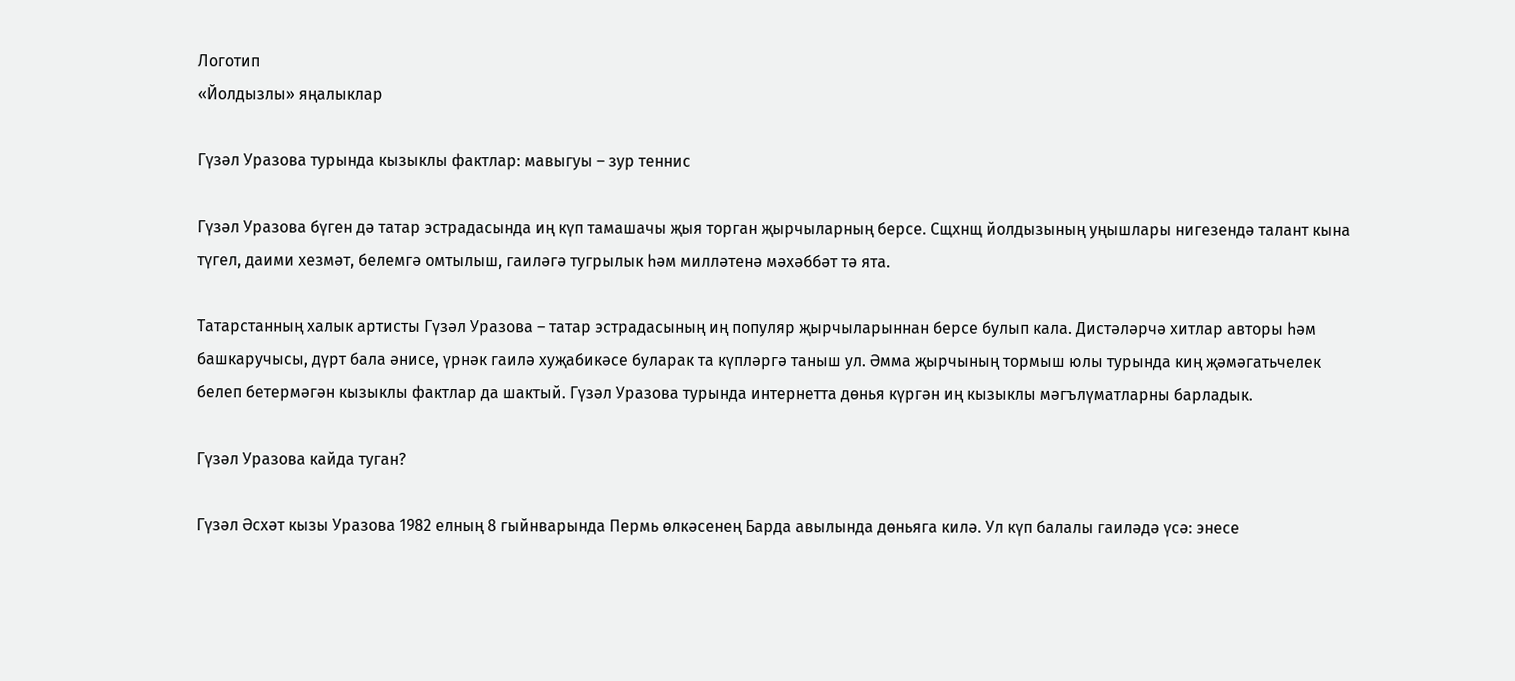Логотип
«Йолдызлы» яңалыклар

Гүзәл Уразова турында кызыклы фактлар: мавыгуы – зур теннис

Гүзәл Уразова бүген дә татар эстрадасында иң күп тамашачы җыя торган җырчыларның берсе. Сщхнщ йолдызының уңышлары нигезендә талант кына түгел, даими хезмәт, белемгә омтылыш, гаиләгә тугрылык һәм милләтенә мәхәббәт тә ята.

Татарстанның халык артисты Гүзәл Уразова – татар эстрадасының иң популяр җырчыларыннан берсе булып кала. Дистәләрчә хитлар авторы һәм башкаручысы, дүрт бала әнисе, үрнәк гаилә хуҗабикәсе буларак та күпләргә таныш ул. Әмма җырчының тормыш юлы турында киң җәмәгатьчелек белеп бетермәгән кызыклы фактлар да шактый. Гүзәл Уразова турында интернетта дөнья күргән иң кызыклы мәгълүматларны барладык.

Гүзәл Уразова кайда туган?

Гүзәл Әсхәт кызы Уразова 1982 елның 8 гыйнварында Пермь өлкәсенең Барда авылында дөньяга килә. Ул күп балалы гаиләдә үсә: энесе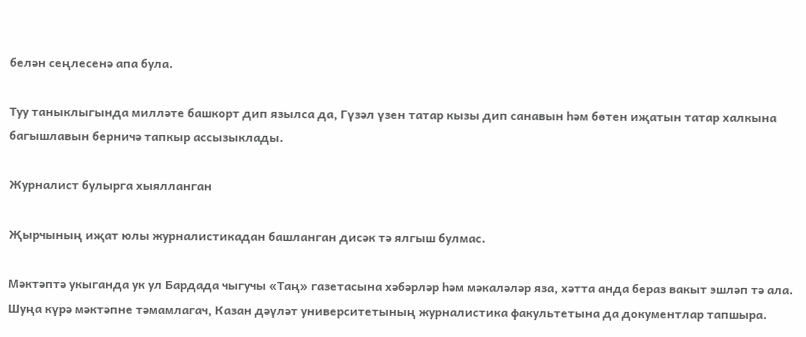белән сеңлесенә апа була.

Туу таныклыгында милләте башкорт дип язылса да, Гүзәл үзен татар кызы дип санавын һәм бөтен иҗатын татар халкына багышлавын берничә тапкыр ассызыклады.

Журналист булырга хыялланган

Җырчының иҗат юлы журналистикадан башланган дисәк тә ялгыш булмас.

Мәктәптә укыганда ук ул Бардада чыгучы «Таң» газетасына хәбәрләр һәм мәкаләләр яза, хәтта анда бераз вакыт эшләп тә ала. Шуңа күрә мәктәпне тәмамлагач, Казан дәүләт университетының журналистика факультетына да документлар тапшыра.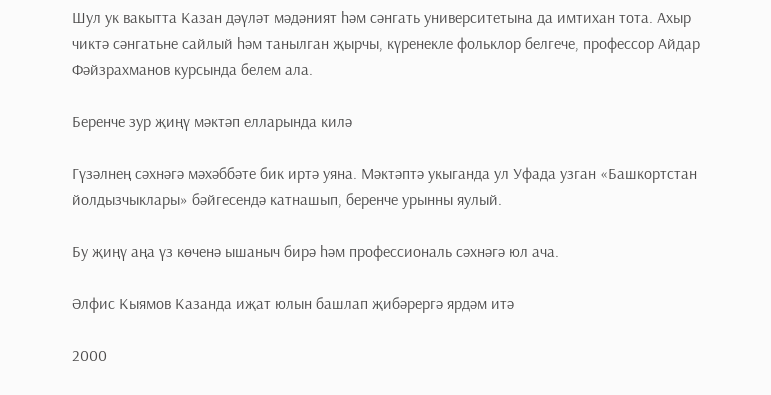Шул ук вакытта Казан дәүләт мәдәният һәм сәнгать университетына да имтихан тота. Ахыр чиктә сәнгатьне сайлый һәм танылган җырчы, күренекле фольклор белгече, профессор Айдар Фәйзрахманов курсында белем ала.

Беренче зур җиңү мәктәп елларында килә

Гүзәлнең сәхнәгә мәхәббәте бик иртә уяна. Мәктәптә укыганда ул Уфада узган «Башкортстан йолдызчыклары» бәйгесендә катнашып, беренче урынны яулый.

Бу җиңү аңа үз көченә ышаныч бирә һәм профессиональ сәхнәгә юл ача.

Әлфис Кыямов Казанда иҗат юлын башлап җибәрергә ярдәм итә

2000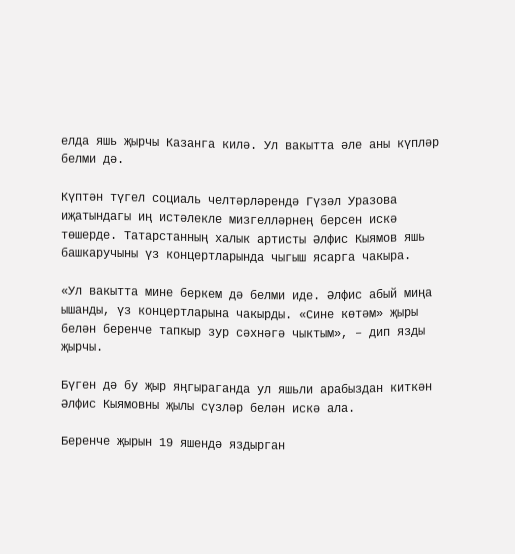елда яшь җырчы Казанга килә. Ул вакытта әле аны күпләр белми дә.

Күптән түгел социаль челтәрләрендә Гүзәл Уразова иҗатындагы иң истәлекле мизгелләрнең берсен искә төшерде. Татарстанның халык артисты Әлфис Кыямов яшь башкаручыны үз концертларында чыгыш ясарга чакыра.

«Ул вакытта мине беркем дә белми иде. Әлфис абый миңа ышанды, үз концертларына чакырды. «Сине көтәм» җыры белән беренче тапкыр зур сәхнәгә чыктым», – дип язды җырчы.

Бүген дә бу җыр яңгыраганда ул яшьли арабыздан киткән Әлфис Кыямовны җылы сүзләр белән искә ала.

Беренче җырын 19 яшендә яздырган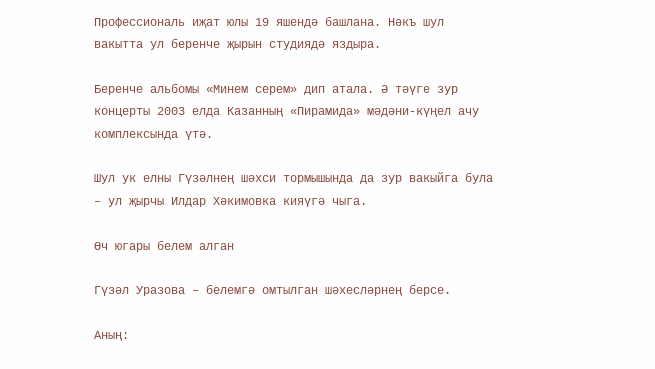Профессиональ иҗат юлы 19 яшендә башлана. Нәкъ шул вакытта ул беренче җырын студиядә яздыра.

Беренче альбомы «Минем серем» дип атала. Ә тәүге зур концерты 2003 елда Казанның «Пирамида» мәдәни-күңел ачу комплексында үтә.

Шул ук елны Гүзәлнең шәхси тормышында да зур вакыйга була – ул җырчы Илдар Хәкимовка кияүгә чыга.

Өч югары белем алган

Гүзәл Уразова – белемгә омтылган шәхесләрнең берсе.

Аның: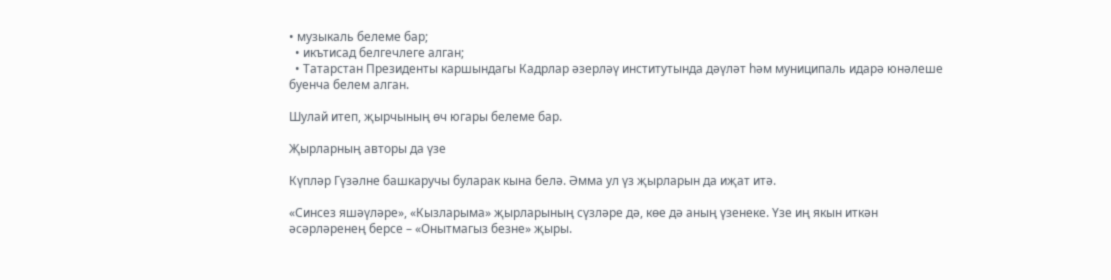• музыкаль белеме бар;
  • икътисад белгечлеге алган;
  • Татарстан Президенты каршындагы Кадрлар әзерләү институтында дәүләт һәм муниципаль идарә юнәлеше буенча белем алган.

Шулай итеп, җырчының өч югары белеме бар.

Җырларның авторы да үзе

Күпләр Гүзәлне башкаручы буларак кына белә. Әмма ул үз җырларын да иҗат итә.

«Синсез яшәүләре», «Кызларыма» җырларының сүзләре дә, көе дә аның үзенеке. Үзе иң якын иткән әсәрләренең берсе – «Онытмагыз безне» җыры.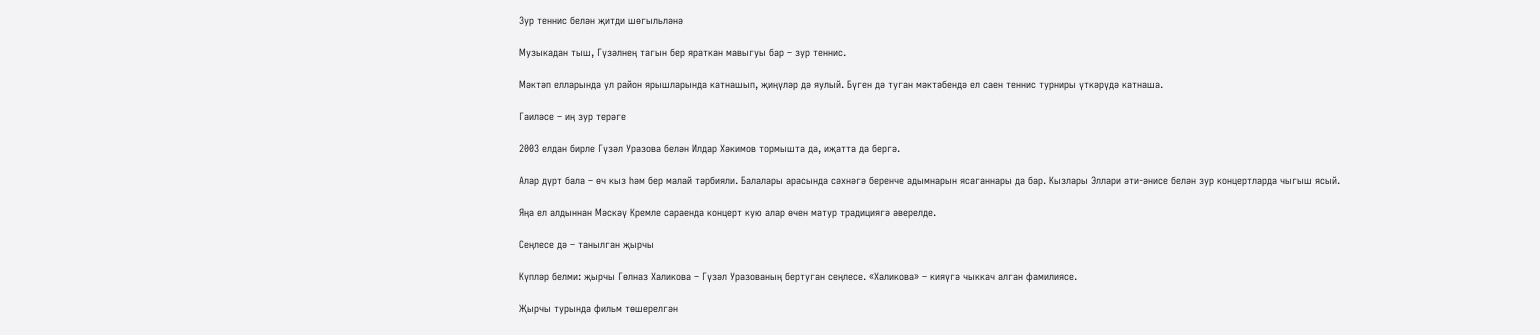Зур теннис белән җитди шөгыльләнә

Музыкадан тыш, Гүзәлнең тагын бер яраткан мавыгуы бар – зур теннис.

Мәктәп елларында ул район ярышларында катнашып, җиңүләр дә яулый. Бүген дә туган мәктәбендә ел саен теннис турниры үткәрүдә катнаша.

Гаиләсе – иң зур терәге

2003 елдан бирле Гүзәл Уразова белән Илдар Хәкимов тормышта да, иҗатта да бергә.

Алар дүрт бала – өч кыз һәм бер малай тәрбияли. Балалары арасында сәхнәгә беренче адымнарын ясаганнары да бар. Кызлары Эллари әти-әнисе белән зур концертларда чыгыш ясый.

Яңа ел алдыннан Мәскәү Кремле сараенда концерт кую алар өчен матур традициягә әверелде.

Сеңлесе дә – танылган җырчы

Күпләр белми: җырчы Гөлназ Халикова – Гүзәл Уразованың бертуган сеңлесе. «Халикова» – кияүгә чыккач алган фамилиясе.

Җырчы турында фильм төшерелгән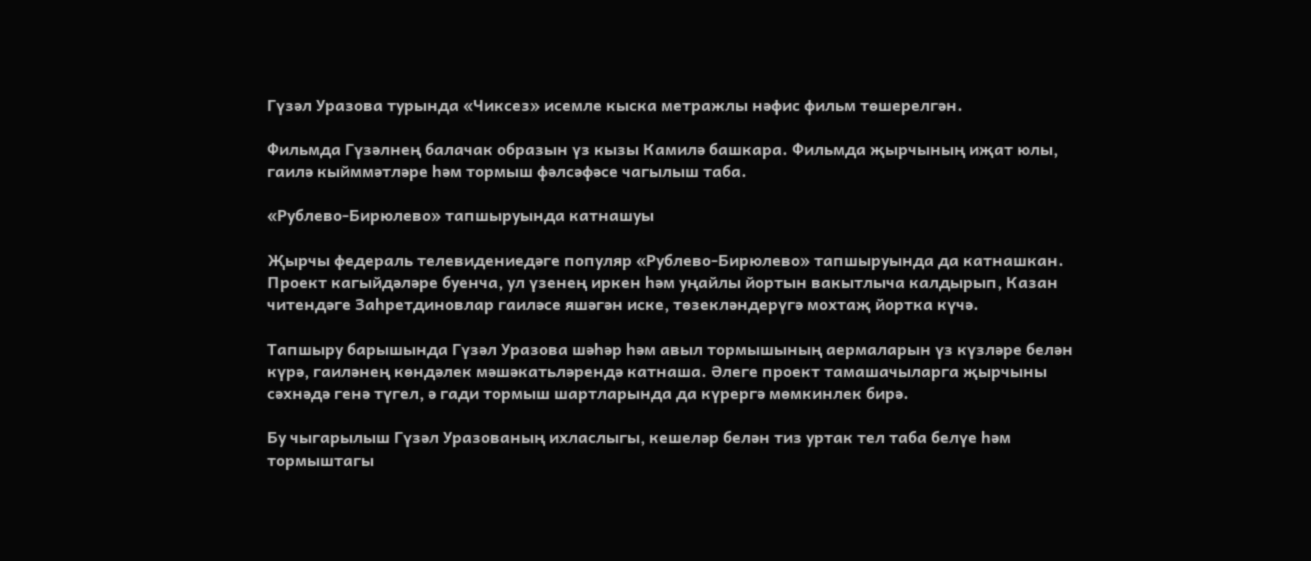Гүзәл Уразова турында «Чиксез» исемле кыска метражлы нәфис фильм төшерелгән.

Фильмда Гүзәлнең балачак образын үз кызы Камилә башкара. Фильмда җырчының иҗат юлы, гаилә кыйммәтләре һәм тормыш фәлсәфәсе чагылыш таба.

«Рублево-Бирюлево» тапшыруында катнашуы

Җырчы федераль телевидениедәге популяр «Рублево-Бирюлево» тапшыруында да катнашкан. Проект кагыйдәләре буенча, ул үзенең иркен һәм уңайлы йортын вакытлыча калдырып, Казан читендәге Заһретдиновлар гаиләсе яшәгән иске, төзекләндерүгә мохтаҗ йортка күчә.

Тапшыру барышында Гүзәл Уразова шәһәр һәм авыл тормышының аермаларын үз күзләре белән күрә, гаиләнең көндәлек мәшәкатьләрендә катнаша. Әлеге проект тамашачыларга җырчыны сәхнәдә генә түгел, ә гади тормыш шартларында да күрергә мөмкинлек бирә.

Бу чыгарылыш Гүзәл Уразованың ихласлыгы, кешеләр белән тиз уртак тел таба белүе һәм тормыштагы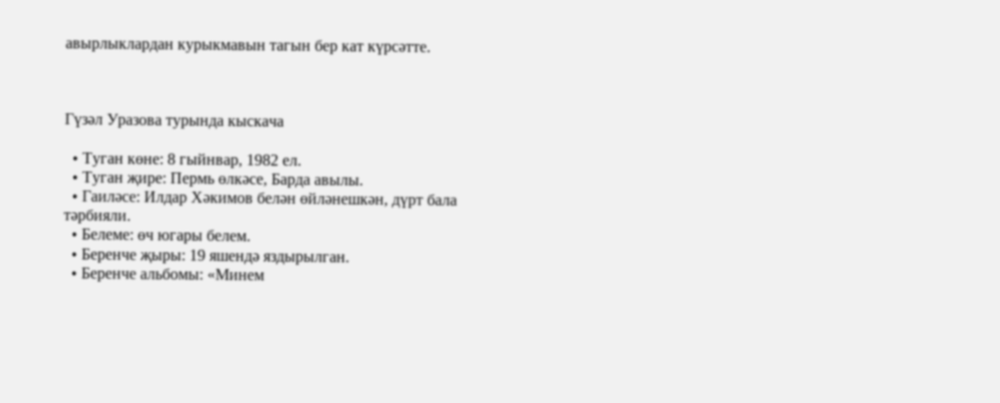авырлыклардан курыкмавын тагын бер кат күрсәтте.



Гүзәл Уразова турында кыскача

  • Туган көне: 8 гыйнвар, 1982 ел.
  • Туган җире: Пермь өлкәсе, Барда авылы.
  • Гаиләсе: Илдар Хәкимов белән өйләнешкән, дүрт бала тәрбияли.
  • Белеме: өч югары белем.
  • Беренче җыры: 19 яшендә яздырылган.
  • Беренче альбомы: «Минем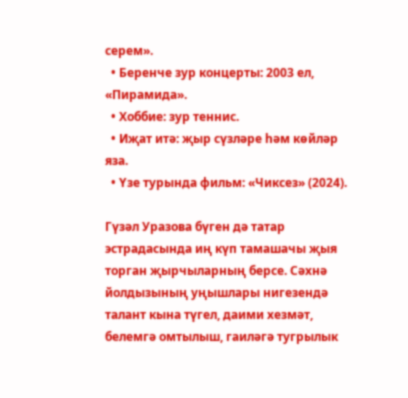серем».
  • Беренче зур концерты: 2003 ел, «Пирамида».
  • Хоббие: зур теннис.
  • Иҗат итә: җыр сүзләре һәм көйләр яза.
  • Үзе турында фильм: «Чиксез» (2024).

Гүзәл Уразова бүген дә татар эстрадасында иң күп тамашачы җыя торган җырчыларның берсе. Сәхнә йолдызының уңышлары нигезендә талант кына түгел, даими хезмәт, белемгә омтылыш, гаиләгә тугрылык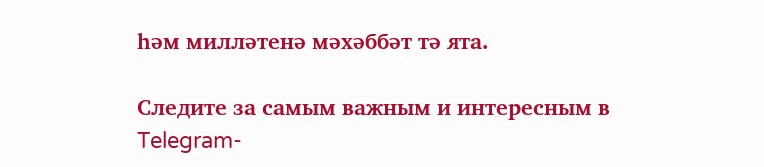һәм милләтенә мәхәббәт тә ята.

Следите за самым важным и интересным в Telegram-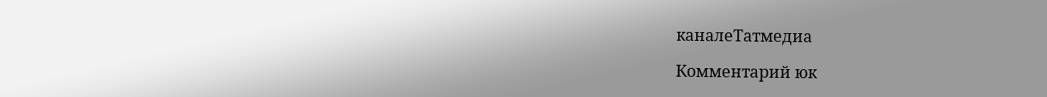каналеТатмедиа

Комментарий юк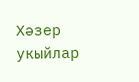Хәзер укыйлар